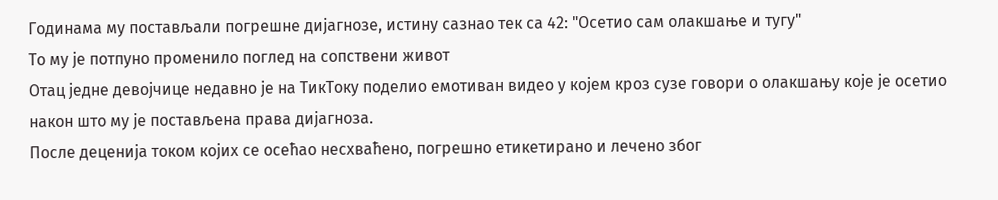Годинама му постављали погрешне дијагнозе, истину сазнао тек са 42: "Осетио сам олакшање и тугу"
То му је потпуно променило поглед на сопствени живот
Отац једне девојчице недавно је на ТикТоку поделио емотиван видео у којем кроз сузе говори о олакшању које је осетио након што му је постављена права дијагноза.
После деценија током којих се осећао несхваћено, погрешно етикетирано и лечено због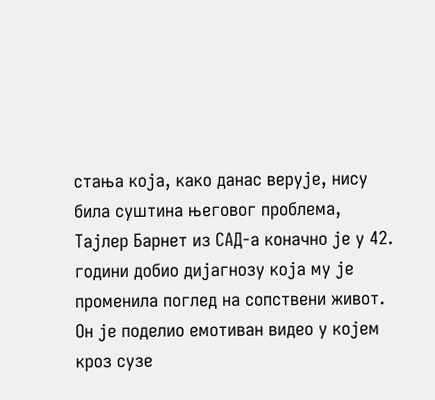стања која, како данас верује, нису била суштина његовог проблема, Тајлер Барнет из САД-а коначно је у 42. години добио дијагнозу која му је променила поглед на сопствени живот.
Он је поделио емотиван видео у којем кроз сузе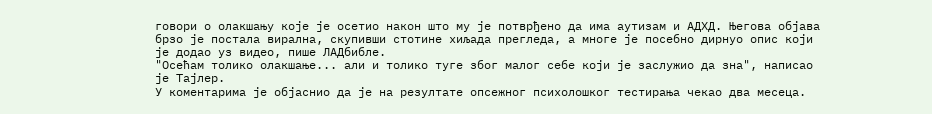говори о олакшању које је осетио након што му је потврђено да има аутизам и АДХД. Његова објава брзо је постала вирална, скупивши стотине хиљада прегледа, а многе је посебно дирнуо опис који је додао уз видео, пише ЛАДбибле.
"Осећам толико олакшање... али и толико туге због малог себе који је заслужио да зна", написао је Тајлер.
У коментарима је објаснио да је на резултате опсежног психолошког тестирања чекао два месеца.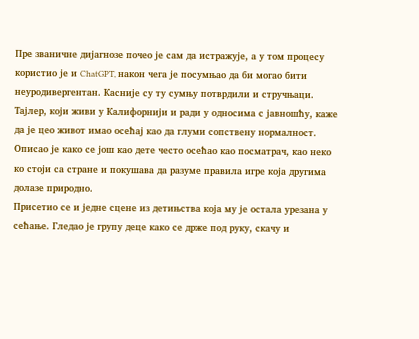Пре званичне дијагнозе почео је сам да истражује, а у том процесу користио је и ChatGPT, након чега је посумњао да би могао бити неуродивергентан. Касније су ту сумњу потврдили и стручњаци.
Тајлер, који живи у Калифорнији и ради у односима с јавношћу, каже да је цео живот имао осећај као да глуми сопствену нормалност. Описао је како се још као дете често осећао као посматрач, као неко ко стоји са стране и покушава да разуме правила игре која другима долазе природно.
Присетио се и једне сцене из детињства која му је остала урезана у сећање. Гледао је групу деце како се држе под руку, скачу и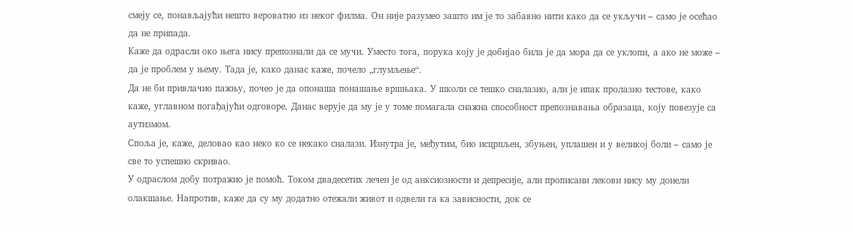смеју се, понављајући нешто вероватно из неког филма. Он није разумео зашто им је то забавно нити како да се укључи – само је осећао да не припада.
Каже да одрасли око њега нису препознали да се мучи. Уместо тога, порука коју је добијао била је да мора да се уклопи, а ако не може – да је проблем у њему. Тада је, како данас каже, почело „глумљење“.
Да не би привлачио пажњу, почео је да опонаша понашање вршњака. У школи се тешко сналазио, али је ипак пролазио тестове, како каже, углавном погађајући одговоре. Данас верује да му је у томе помагала снажна способност препознавања образаца, коју повезује са аутизмом.
Споља је, каже, деловао као неко ко се некако сналази. Изнутра је, међутим, био исцрпљен, збуњен, уплашен и у великој боли – само је све то успешно скривао.
У одраслом добу потражио је помоћ. Током двадесетих лечен је од анксиозности и депресије, али прописани лекови нису му донели олакшање. Напротив, каже да су му додатно отежали живот и одвели га ка зависности, док се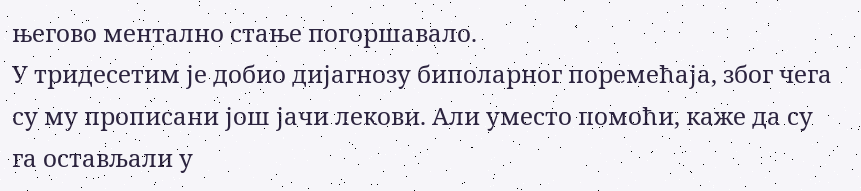његово ментално стање погоршавало.
У тридесетим је добио дијагнозу биполарног поремећаја, због чега су му прописани још јачи лекови. Али уместо помоћи, каже да су га остављали у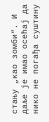стању „као зомби“. И даље је имао осећај да нико не погађа суштину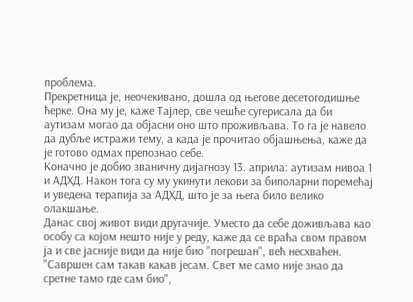проблема.
Прекретница је, неочекивано, дошла од његове десетогодишње ћерке. Она му је, каже Тајлер, све чешће сугерисала да би аутизам могао да објасни оно што проживљава. То га је навело да дубље истражи тему, а када је прочитао објашњења, каже да је готово одмах препознао себе.
Коначно је добио званичну дијагнозу 13. априла: аутизам нивоа 1 и АДХД. Након тога су му укинути лекови за биполарни поремећај и уведена терапија за АДХД, што је за њега било велико олакшање.
Данас свој живот види другачије. Уместо да себе доживљава као особу са којом нешто није у реду, каже да се враћа свом правом ја и све јасније види да није био "погрешан", већ несхваћен.
"Савршен сам такав какав јесам. Свет ме само није знао да сретне тамо где сам био",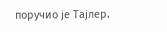поручио је Тајлер.